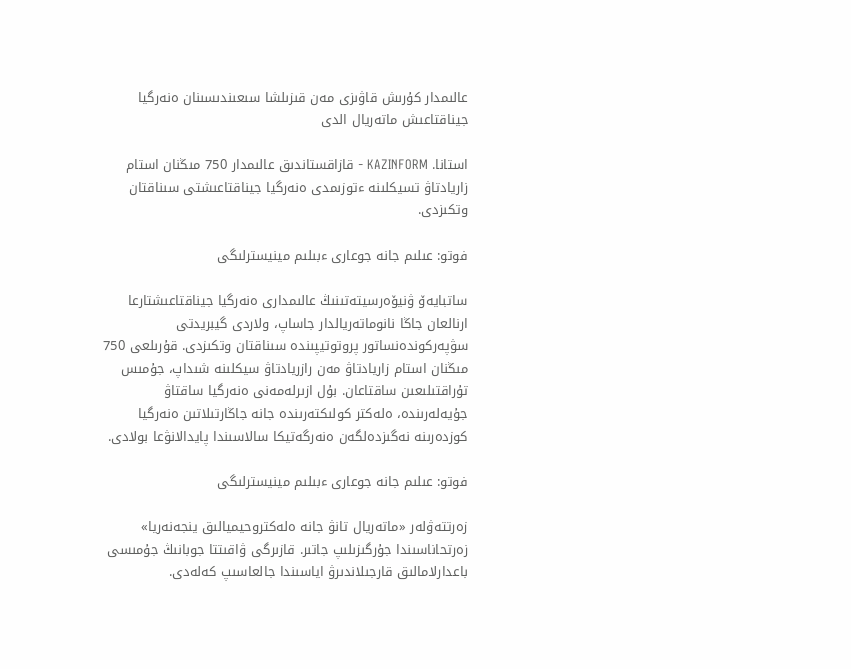عالىمدار كۇرىش قاۋىزى مەن قىزىلشا سىعىندىسىنان ەنەرگيا جيناقتاعىش ماتەريال الدى

استانا. KAZINFORM - قازاقستاندىق عالىمدار 750 مىڭنان استام زاريادتاۋ تسيكلىنە ءتوزىمدى ەنەرگيا جيناقتاعىشتى سىناقتان وتكىزدى.

فوتو: عىلىم جانە جوعارى ءبىلىم مينيسترلىگى

ساتبايەۆ ۋنيۆەرسيتەتىنىڭ عالىمدارى ەنەرگيا جيناقتاعىشتارعا ارنالعان جاڭا نانوماتەريالدار جاساپ، ولاردى گيبريدتى سۋپەركوندەنساتور پروتوتيپىندە سىناقتان وتكىزدى. قۇرىلعى 750 مىڭنان استام زاريادتاۋ مەن رازريادتاۋ سيكلىنە شىداپ، جۇمىس تۇراقتىلىعىن ساقتاعان. بۇل ازىرلەمەنى ەنەرگيا ساقتاۋ جۇيەلەرىندە، ەلەكتر كولىكتەرىندە جانە جاڭارتىلاتىن ەنەرگيا كوزدەرىنە نەگىزدەلگەن ەنەرگەتيكا سالاسىندا پايدالانۋعا بولادى.

فوتو: عىلىم جانە جوعارى ءبىلىم مينيسترلىگى

زەرتتەۋلەر «ماتەريال تانۋ جانە ەلەكتروحيميالىق ينجەنەريا» زەرتحاناسىندا جۇرگىزىلىپ جاتىر. قازىرگى ۋاقىتتا جوبانىڭ جۇمىسى باعدارلامالىق قارجىلاندىرۋ اياسىندا جالعاسىپ كەلەدى.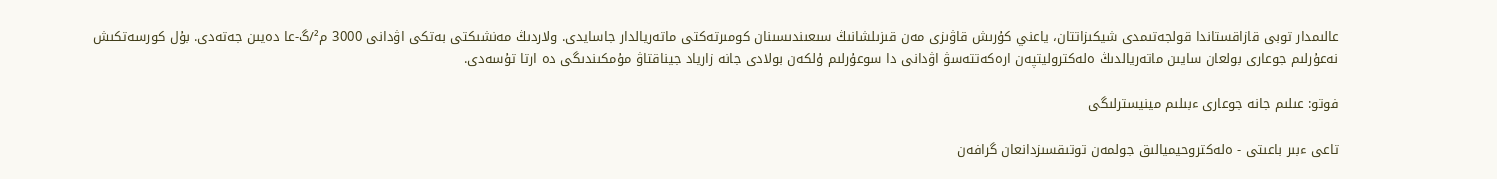عالىمدار توبى قازاقستاندا قولجەتىمدى شيكىزاتتان، ياعني كۇرىش قاۋىزى مەن قىزىلشانىڭ سىعىندىسىنان كومىرتەكتى ماتەريالدار جاسايدى. ولاردىڭ مەنشىكتى بەتكى اۋدانى 3000 م²/گ-عا دەيىن جەتەدى. بۇل كورسەتكىش نەعۇرلىم جوعارى بولعان سايىن ماتەريالدىڭ ەلەكتروليتپەن ارەكەتتەسۋ اۋدانى دا سوعۇرلىم ۇلكەن بولادى جانە زارياد جيناقتاۋ مۇمكىندىگى دە ارتا تۇسەدى.

فوتو: عىلىم جانە جوعارى ءبىلىم مينيسترلىگى

تاعى ءبىر باعىتى - ەلەكتروحيميالىق جولمەن توتىقسىزدانعان گرافەن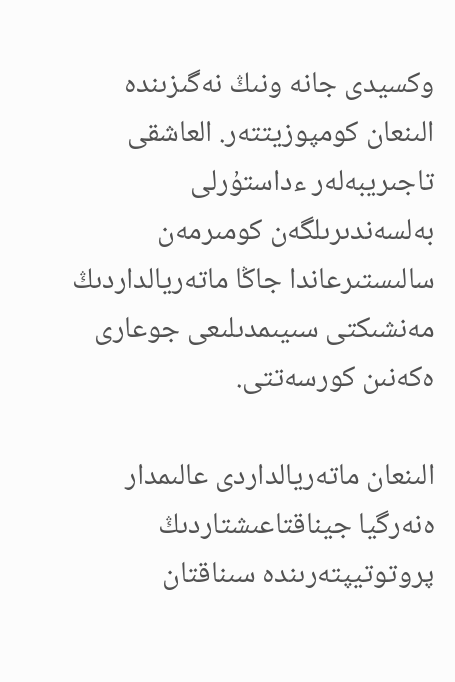وكسيدى جانە ونىڭ نەگىزىندە الىنعان كومپوزيتتەر. العاشقى تاجىريبەلەر ءداستۇرلى بەلسەندىرىلگەن كومىرمەن سالىستىرعاندا جاڭا ماتەريالداردىڭ مەنشىكتى سىيىمدىلىعى جوعارى ەكەنىن كورسەتتى.

الىنعان ماتەريالداردى عالىمدار ەنەرگيا جيناقتاعىشتاردىڭ پروتوتيپتەرىندە سىناقتان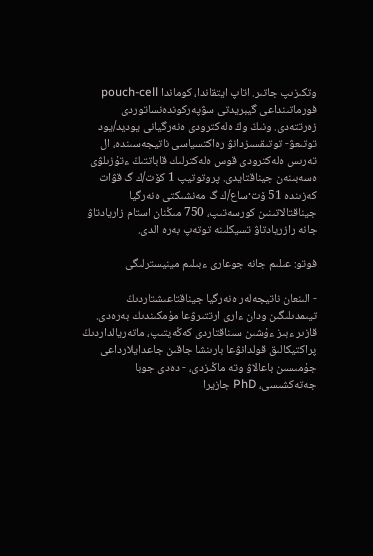وتكىزىپ جاتىر. اتاپ ايتقاندا، كوماندا pouch-cell فورماتىنداعى گيبريدتى سۋپەركوندەنساتوردى زەرتتەدى. ونىڭ وڭ ەلەكترودى ەنەرگيانى يوديد/يود توتىعۋ- توتىقسىزدانۋ رەاكتسياسى ناتيجەسىندە، ال تەرىس ەلەكترودى قوس ەلەكترلىك قاباتتىڭ ءتۇزىلۋى ەسەبىنەن جيناقتايدى. پروتوتيپ 1 كۆت/ك گ قۋات كەزىندە 51 ۆت·ساع/ك گ مەنشىكتى ەنەرگيا جيناقتالاتىنىن كورسەتىپ، 750 مىڭنان استام زاريادتاۋ جانە رازريادتاۋ تسيكلىنە توتەپ بەرە الدى.

فوتو: عىلىم جانە جوعارى ءبىلىم مينيسترلىگى

- الىنعان ناتيجەلەر ەنەرگيا جيناقتاعىشتاردىڭ تيىمدىلىگىن ودان ءارى ارتتىرۋعا مۇمكىندىك بەرەدى. قازىر ءبىز ءۇشىن سىناقتاردى كەڭەيتىپ، ماتەريالداردىڭ پراكتيكالىق قولدانۋعا بارىنشا جاقىن جاعدايلارداعى جۇمىسىن باعالاۋ وتە ماڭىزدى، - دەدى جوبا جەتەكشىسى، PhD جازيرا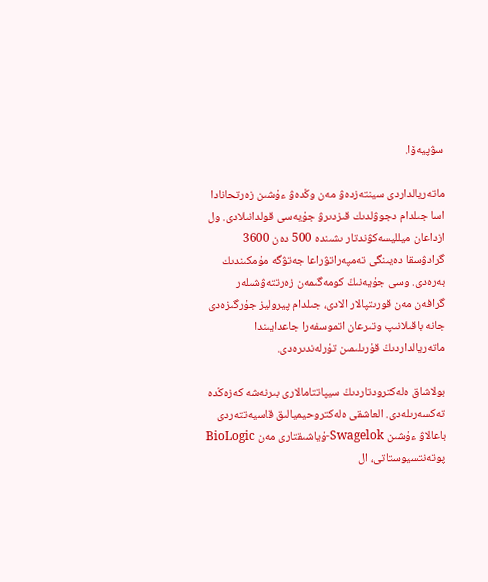سۋپيەۆا.

ماتەريالداردى سينتەزدەۋ مەن وڭدەۋ ءۇشىن زەرتحانادا اسا جىلدام دجوۋلدىك قىزدىرۋ جۇيەسى قولدانىلادى. ول ازداعان ميلليسەكۋندتار ىشىندە 500 دەن 3600 گرادۋسقا دەيىنگى تەمپەراتۋراعا جەتۋگە مۇمكىندىك بەرەدى. وسى جۇيەنىڭ كومەگىمەن زەرتتەۋشىلەر گرافەن مەن قورىتپالار الادى، جىلدام پيروليز جۇرگىزەدى جانە باقىلانىپ وتىرعان اتموسفەرا جاعدايىندا ماتەريالداردىڭ قۇرىلىمىن تۇرلەندىرەدى.

بولاشاق ەلەكترودتاردىڭ سيپاتتامالارى بىرنەشە كەزەڭدە تەكسەرىلەدى. العاشقى ەلەكتروحيميالىق قاسيەتتەردى باعالاۋ ءۇشىن Swagelok-ۇياشىقتارى مەن BioLogic پوتەنتسيوستاتى، ال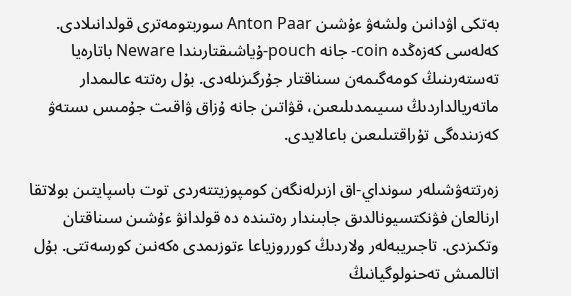بەتكى اۋدانىن ولشەۋ ءۇشىن Anton Paar سوربتومەترى قولدانىلادى. كەلەسى كەزەڭدە coin- جانە pouch-ۇياشىقتارىندا Neware باتارەيا تەستەرىنىڭ كومەگىمەن سىناقتار جۇرگىزىلەدى. بۇل رەتتە عالىمدار ماتەريالداردىڭ سىيىمدىلىعىن، قۋاتىن جانە ۇزاق ۋاقىت جۇمىس ىستەۋ كەزىندەگى تۇراقتىلىعىن باعالايدى.

زەرتتەۋشىلەر سونداي-اق ازىرلەنگەن كومپوزيتتەردى توت باسپايتىن بولاتقا ارنالعان فۋنكتسيونالدىق جابىندار رەتىندە دە قولدانۋ ءۇشىن سىناقتان وتكىزدى. تاجىريبەلەر ولاردىڭ كورروزياعا ءتوزىمدى ەكەنىن كورسەتتى. بۇل اتالمىش تەحنولوگيانىڭ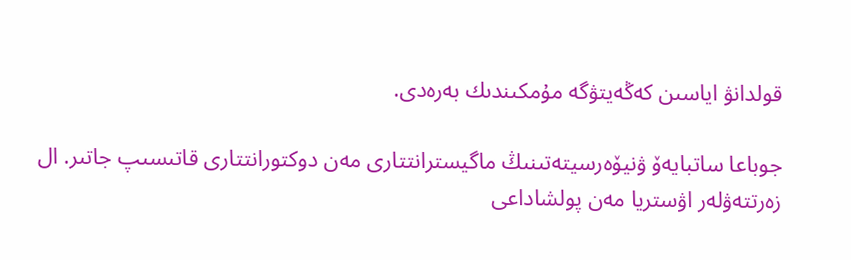قولدانۋ اياسىن كەڭەيتۋگە مۇمكىندىك بەرەدى.

جوباعا ساتبايەۆ ۋنيۆەرسيتەتىنىڭ ماگيسترانتتارى مەن دوكتورانتتارى قاتىسىپ جاتىر. ال زەرتتەۋلەر اۋستريا مەن پولشاداعى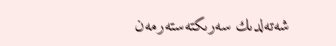شەتەلدىك سەرىكتەستەرمەن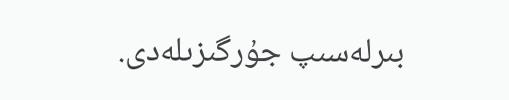بىرلەسىپ جۇرگىزىلەدى.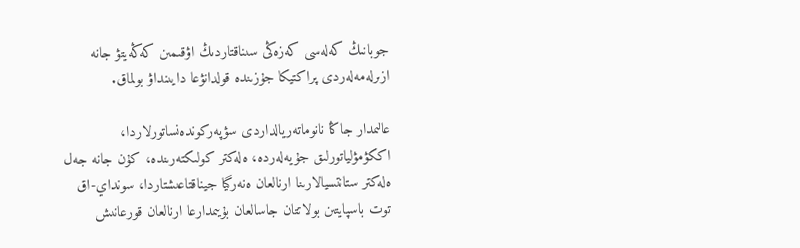جوبانىڭ كەلەسى كەزەڭى سىناقتاردىڭ اۋقىمىن كەڭەيتۋ جانە ازىرلەمەلەردى پراكتيكا جۇزىندە قولدانۋعا دايىنداۋ بولماق.

عالىمدار جاڭا نانوماتەريالداردى سۋپەركوندەنساتورلاردا، اككۋمۋلياتورلىق جۇيەلەردە، ەلەكتر كولىكتەرىندە، كۇن جانە جەل ەلەكتر ستانتسيالارىنا ارنالعان ەنەرگيا جيناقتاعىشتاردا، سونداي-اق توت باسپايتىن بولاتتان جاسالعان بۇيىمدارعا ارنالعان قورعانىش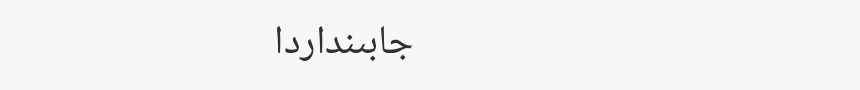جابىنداردا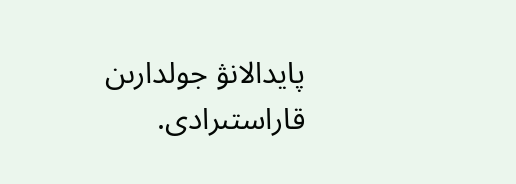پايدالانۋ جولدارىن قاراستىرادى.